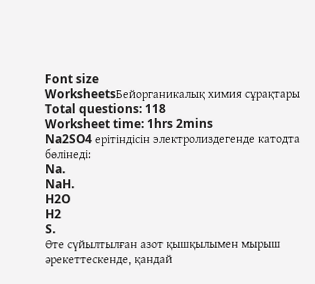Font size
WorksheetsБейорганикалық химия сұрақтары
Total questions: 118
Worksheet time: 1hrs 2mins
Na2SO4 ерітіндісін электролиздегенде катодта бөлінеді:
Na.
NaH.
H2O
H2
S.
Өте сүйылтылған азот қышқылымен мырыш әрекеттескенде, қандай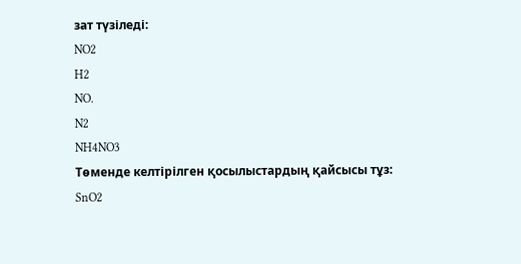зат түзіледі:
NO2
H2
NO.
N2
NH4NO3
Төменде келтірілген қосылыстардың қайсысы тұз:
SnO2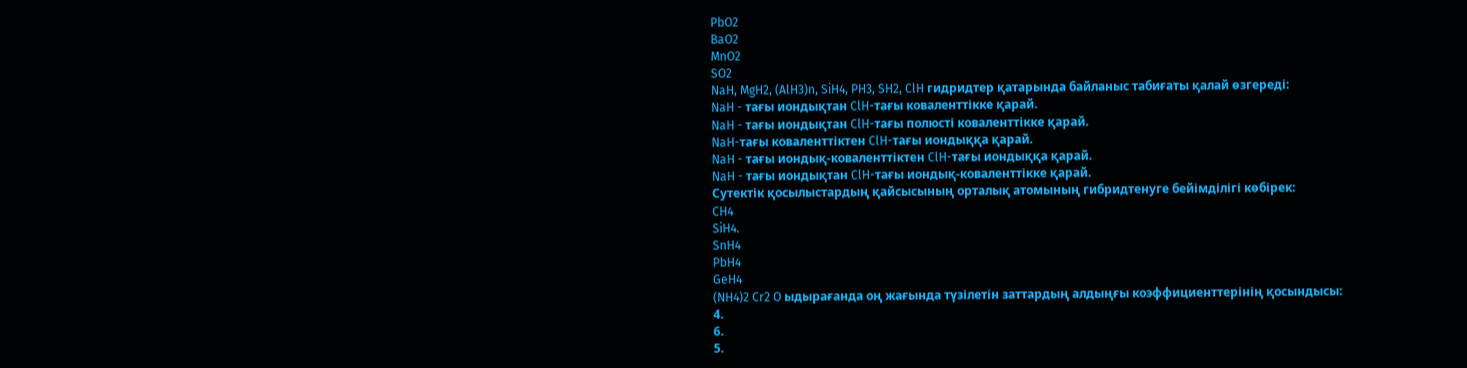PbO2
BaO2
MnO2
SO2
NaH, MgH2, (AlH3)n, SiH4, PH3, SH2, ClH гидридтер қатарында байланыс табиғаты қалай өзгереді:
NaH - тағы иондықтан ClH-тағы коваленттікке қарай.
NaH - тағы иондықтан ClH-тағы полюсті коваленттікке қарай.
NaH-тағы коваленттіктен ClH-тағы иондыққа қарай.
NaH - тағы иондық-коваленттіктен ClH-тағы иондыққа қарай.
NaH - тағы иондықтан ClH-тағы иондық-коваленттікке қарай.
Сутектік қосылыстардың қайсысының орталық атомының гибридтенуге бейімділігі көбірек:
CH4
SiH4.
SnH4
PbH4
GeH4
(NH4)2 Cr2 O ыдырағанда оң жағында түзілетін заттардың алдыңғы коэффициенттерінің қосындысы:
4.
6.
5.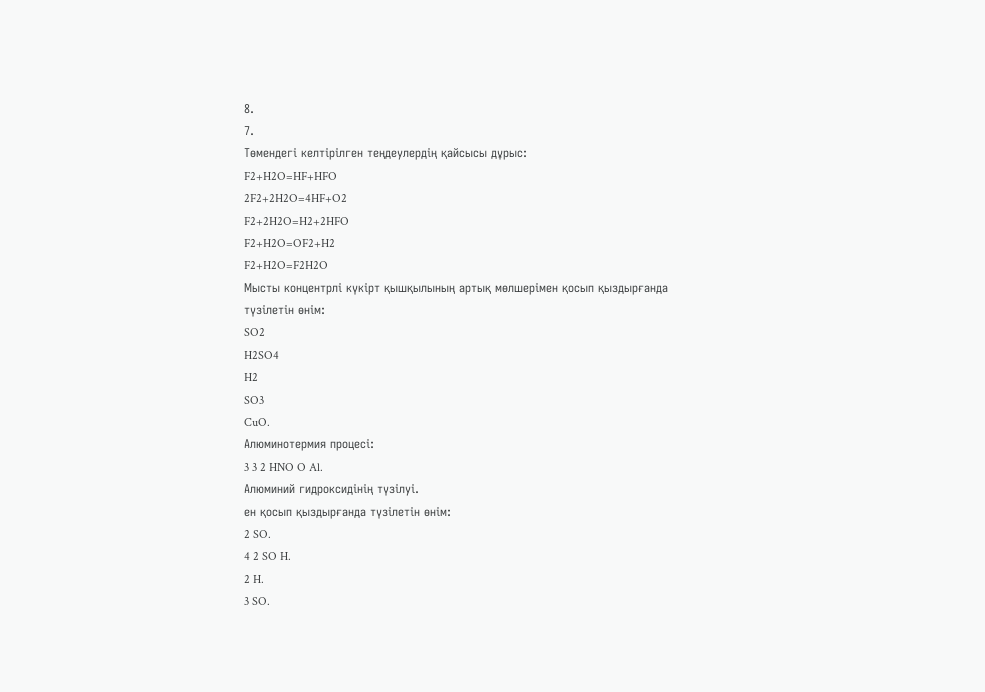8.
7.
Төмендегі келтірілген теңдеулердің қайсысы дұрыс:
F2+H2O=HF+HFO
2F2+2H2O=4HF+O2
F2+2H2O=H2+2HFO
F2+H2O=OF2+H2
F2+H2O=F2H2O
Мысты концентрлі күкірт қышқылының артық мөлшерімен қосып қыздырғанда түзілетін өнім:
SO2
H2SO4
H2
SO3
CuO.
Алюминотермия процесі:
3 3 2 HNO O Al.
Aлюминий гидроксидінің түзілуі.
ен қосып қыздырғанда түзілетін өнім:
2 SO.
4 2 SO H.
2 H.
3 SO.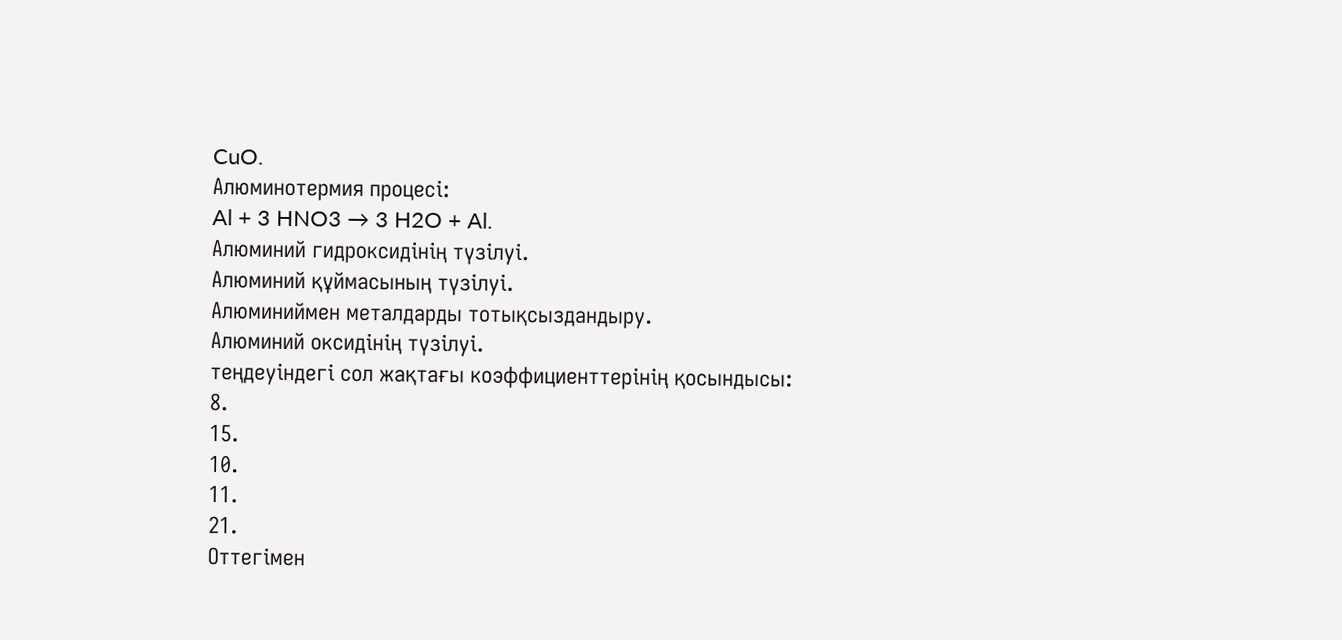CuO.
Алюминотермия процесі:
Al + 3 HNO3 → 3 H2O + Al.
Aлюминий гидроксидінің түзілуі.
Aлюминий құймасының түзілуі.
Aлюминиймен металдарды тотықсыздандыру.
Aлюминий оксидінің түзілуі.
теңдеуіндегі сол жақтағы коэффициенттерінің қосындысы:
8.
15.
10.
11.
21.
Оттегімен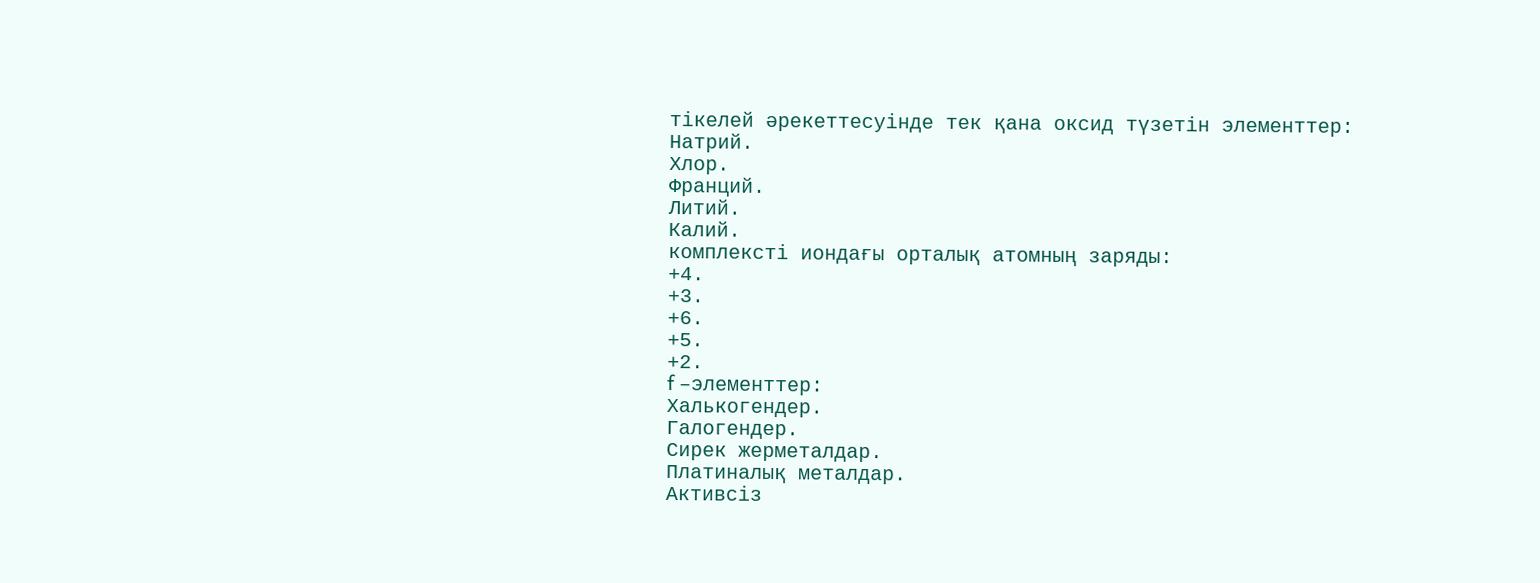тікелей әрекеттесуінде тек қана оксид түзетін элементтер:
Натрий.
Хлор.
Франций.
Литий.
Калий.
комплексті иондағы орталық атомның заряды:
+4.
+3.
+6.
+5.
+2.
f –элементтер:
Халькогендер.
Галогендер.
Сирек жерметалдар.
Платиналық металдар.
Активсіз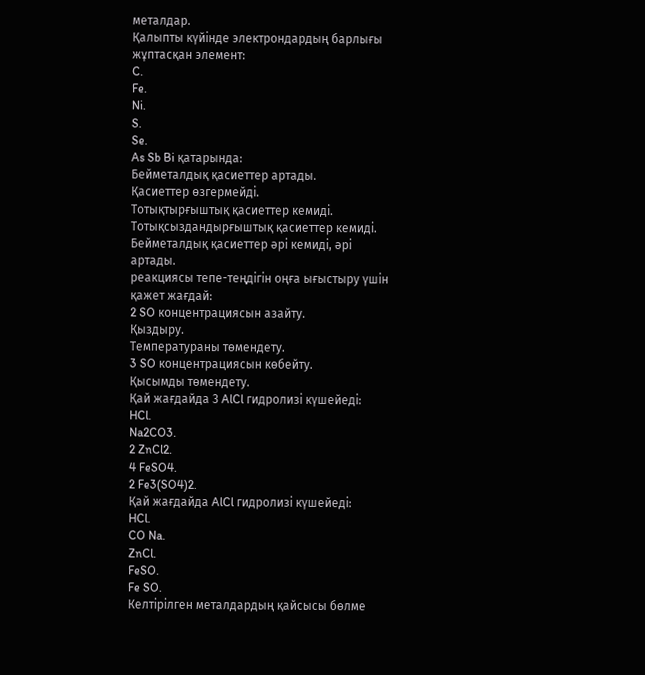металдар.
Қалыпты күйінде электрондардың барлығы жұптасқан элемент:
C.
Fe.
Ni.
S.
Se.
As Sb Bi қатарында:
Бейметалдық қасиеттер артады.
Қасиеттер өзгермейді.
Тотықтырғыштық қасиеттер кемиді.
Тотықсыздандырғыштық қасиеттер кемиді.
Бейметалдық қасиеттер әрі кемиді, әрі артады.
реакциясы тепе-теңдігін оңға ығыстыру үшін қажет жағдай:
2 SO концентрациясын азайту.
Қыздыру.
Температураны төмендету.
3 SO концентрациясын көбейту.
Қысымды төмендету.
Қай жағдайда 3 AlCl гидролизі күшейеді:
HCl.
Na2CO3.
2 ZnCl2.
4 FeSO4.
2 Fe3(SO4)2.
Қай жағдайда AlCl гидролизі күшейеді:
HCl.
CO Na.
ZnCl.
FeSO.
Fe SO.
Келтірілген металдардың қайсысы бөлме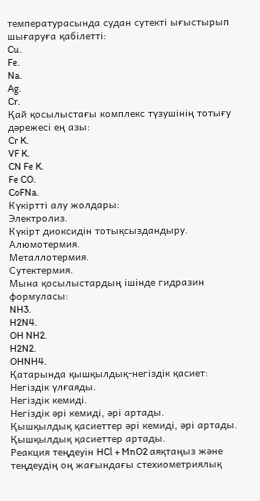температурасында судан сутекті ығыстырып шығаруға қабілетті:
Cu.
Fe.
Na.
Ag.
Cr.
Қай қосылыстағы комплекс түзушінің тотығу дәрежесі ең азы:
Cr K.
VF K.
CN Fe K.
Fe CO.
CoFNa.
Күкіртті алу жолдары:
Электролиз.
Күкірт диоксидін тотықсыздандыру.
Алюмотермия.
Металлотермия.
Сутектермия.
Мына қосылыстардың ішінде гидразин формуласы:
NH3.
H2N4.
OH NH2.
H2N2.
OHNH4.
Қатарында қышқылдық-негіздік қасиет:
Негіздік үлғаяды.
Негіздік кемиді.
Негіздік әрі кемиді, әрі артады.
Қышқылдық қасиеттер әрі кемиді, әрі артады.
Қышқылдық қасиеттер артады.
Реакция теңдеуін HCl + MnO2 аяқтаңыз және теңдеудің оң жағындағы стехиометриялық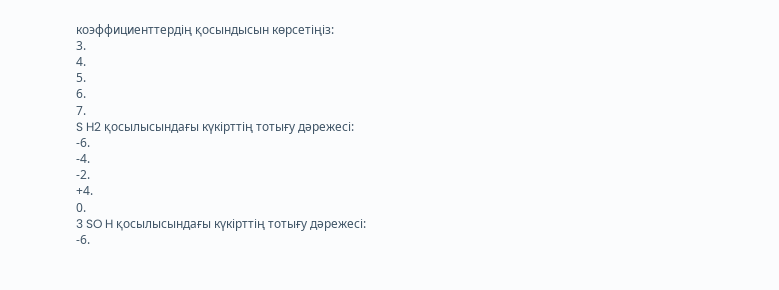коэффициенттердің қосындысын көрсетіңіз:
3.
4.
5.
6.
7.
S H2 қосылысындағы күкірттің тотығу дәрежесі:
-6.
-4.
-2.
+4.
0.
3 SO H қосылысындағы күкірттің тотығу дәрежесі:
-6.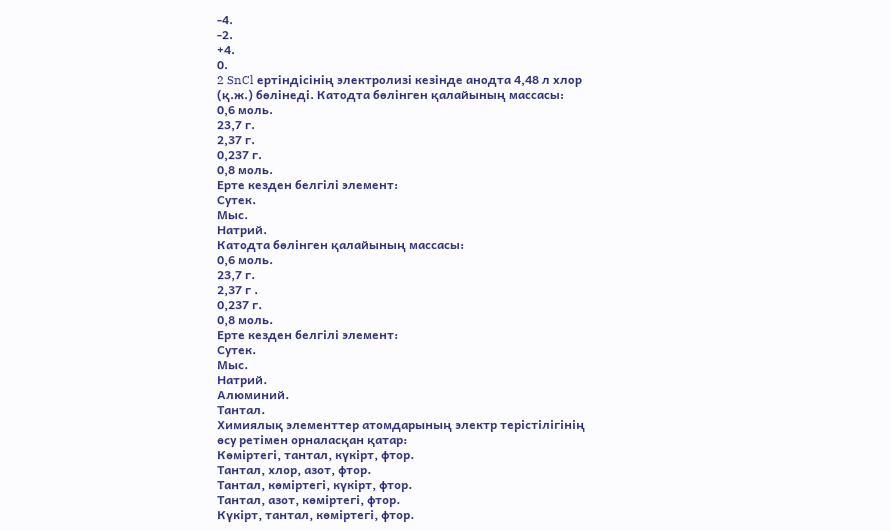-4.
-2.
+4.
0.
2 SnCl ертіндісінің электролизі кезінде анодта 4,48 л хлор (қ.ж.) бөлінеді. Катодта бөлінген қалайының массасы:
0,6 моль.
23,7 г.
2,37 г.
0,237 г.
0,8 моль.
Ерте кезден белгілі элемент:
Сутек.
Мыс.
Натрий.
Катодта бөлінген қалайының массасы:
0,6 моль.
23,7 г.
2,37 г .
0,237 г.
0,8 моль.
Ерте кезден белгілі элемент:
Сутек.
Мыс.
Натрий.
Алюминий.
Тантал.
Химиялық элементтер атомдарының электр терістілігінің өсу ретімен орналасқан қатар:
Көміртегі, тантал, күкірт, фтор.
Тантал, хлор, азот, фтор.
Тантал, көміртегі, күкірт, фтор.
Тантал, азот, көміртегі, фтор.
Күкірт, тантал, көміртегі, фтор.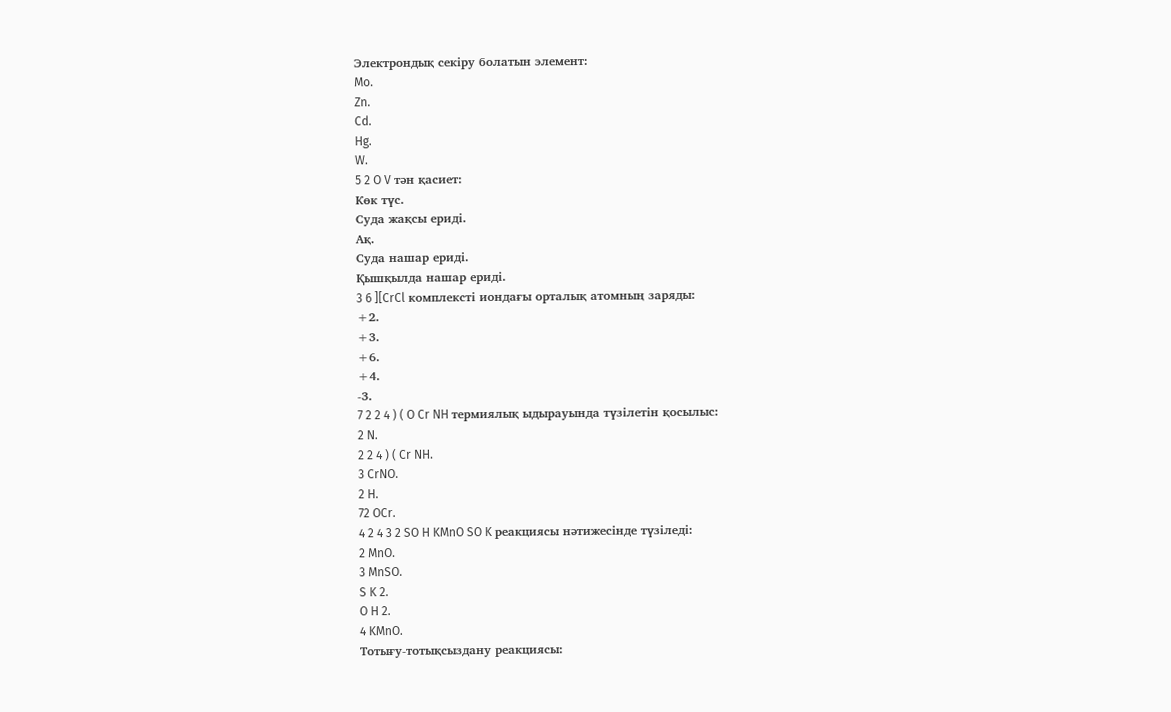Электрондық секіру болатын элемент:
Mo.
Zn.
Cd.
Hg.
W.
5 2 O V тән қасиет:
Көк түс.
Суда жақсы ериді.
Ақ.
Суда нашар ериді.
Қышқылда нашар ериді.
3 6 ][CrCl комплексті иондағы орталық атомның заряды:
+2.
+3.
+6.
+4.
-3.
7 2 2 4 ) ( O Cr NH термиялық ыдырауында түзілетін қосылыс:
2 N.
2 2 4 ) ( Cr NH.
3 CrNO.
2 H.
72 OCr.
4 2 4 3 2 SO H KMnO SO K реакциясы нәтижесінде түзіледі:
2 MnO.
3 MnSO.
S K 2.
O H 2.
4 KMnO.
Тотығу-тотықсыздану реакциясы: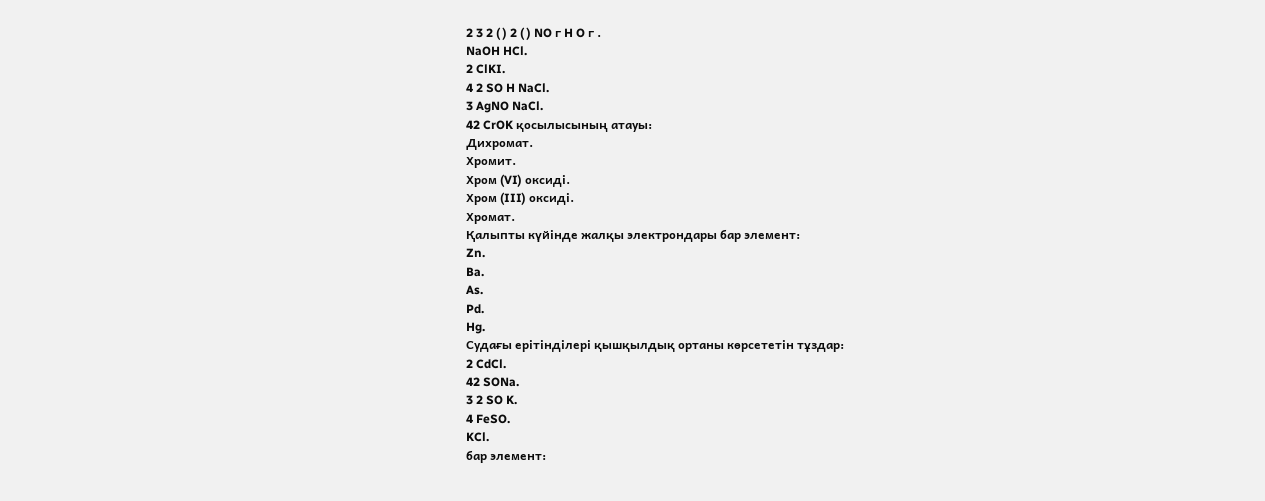2 3 2 ( ) 2 ( ) NO г H O г .
NaOH HCl.
2 ClKI.
4 2 SO H NaCl.
3 AgNO NaCl.
42 CrOK қосылысының атауы:
Дихромат.
Хромит.
Хром (VI) оксиді.
Хром (III) оксиді.
Хромат.
Қалыпты күйінде жалқы электрондары бар элемент:
Zn.
Ba.
As.
Pd.
Hg.
Судағы ерітінділері қышқылдық ортаны көрсететін тұздар:
2 CdCl.
42 SONa.
3 2 SO K.
4 FeSO.
KCl.
бар элемент: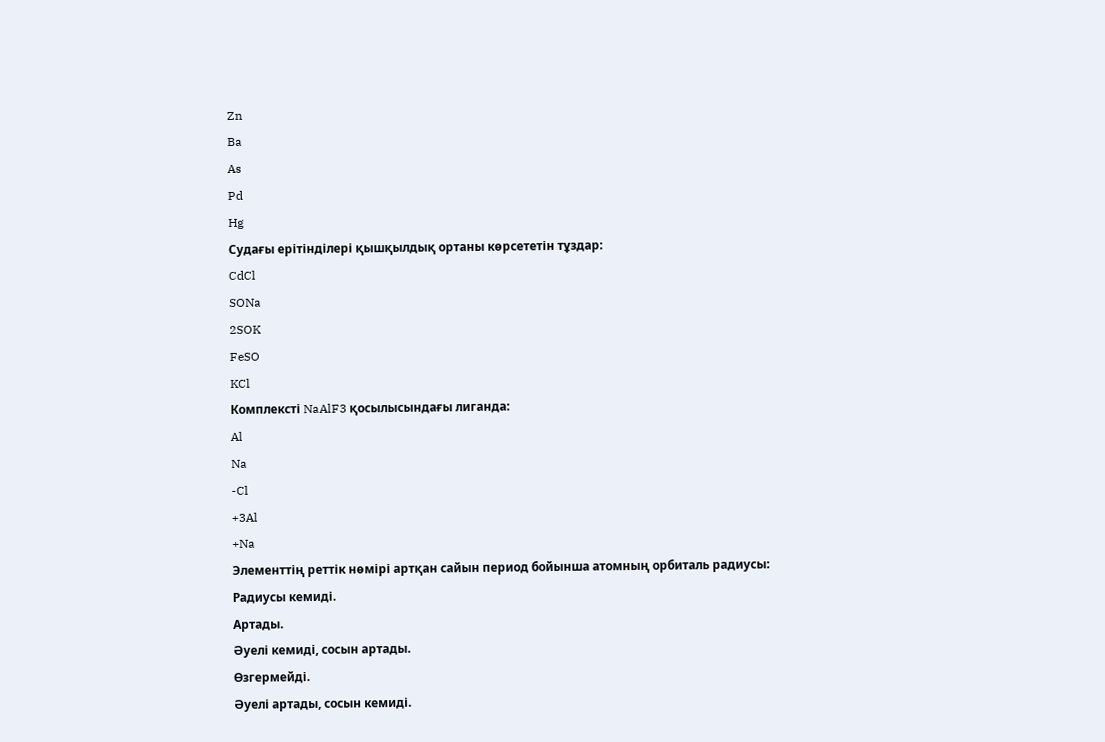Zn
Ba
As
Pd
Hg
Судағы ерітінділері қышқылдық ортаны көрсететін тұздар:
CdCl
SONa
2SOK
FeSO
KCl
Комплексті NaAlF3 қосылысындағы лиганда:
Al
Na
-Cl
+3Al
+Na
Элементтің реттік нөмірі артқан сайын период бойынша атомның орбиталь радиусы:
Радиусы кемиді.
Артады.
Әуелі кемиді, сосын артады.
Өзгермейді.
Әуелі артады, сосын кемиді.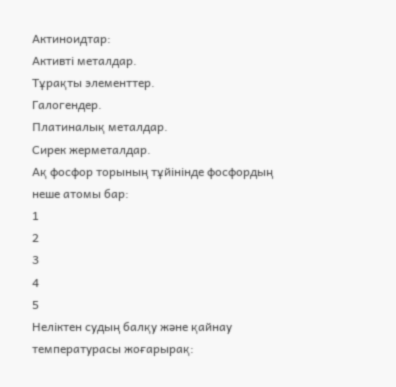Актиноидтар:
Активті металдар.
Тұрақты элементтер.
Галогендер.
Платиналық металдар.
Сирек жерметалдар.
Ақ фосфор торының тұйінінде фосфордың неше атомы бар:
1
2
3
4
5
Неліктен судың балқу және қайнау температурасы жоғарырақ: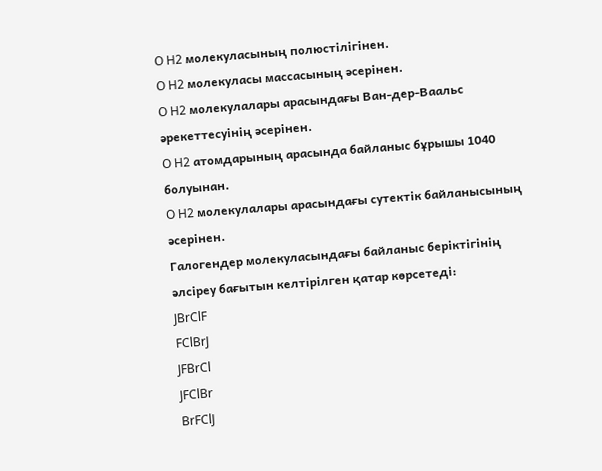O H2 молекуласының полюстілігінен.
O H2 молекуласы массасының әсерінен.
O H2 молекулалары арасындағы Ван-дер-Ваальс әрекеттесуінің әсерінен.
O H2 атомдарының арасында байланыс бұрышы 1040 болуынан.
O H2 молекулалары арасындағы сутектік байланысының әсерінен.
Галогендер молекуласындағы байланыс беріктігінің әлсіреу бағытын келтірілген қатар көрсетеді:
JBrClF
FClBrJ
JFBrCl
JFClBr
BrFClJ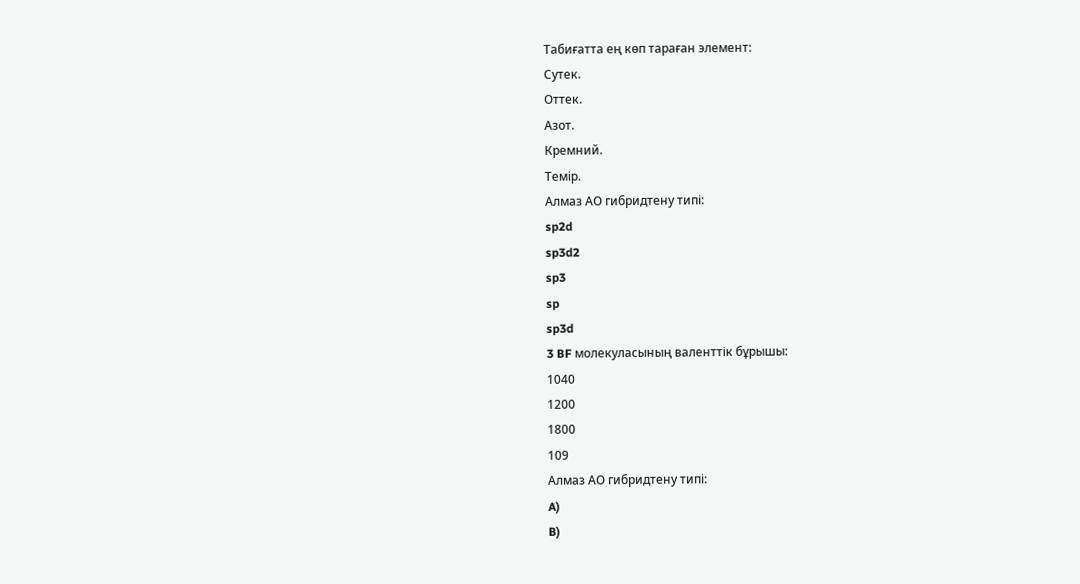Табиғатта ең көп тараған элемент:
Сутек.
Оттек.
Азот.
Кремний.
Темір.
Алмаз АО гибридтену типі:
sp2d
sp3d2
sp3
sp
sp3d
3 BF молекуласының валенттік бұрышы:
1040
1200
1800
109
Алмаз АО гибридтену типі:
A)
B)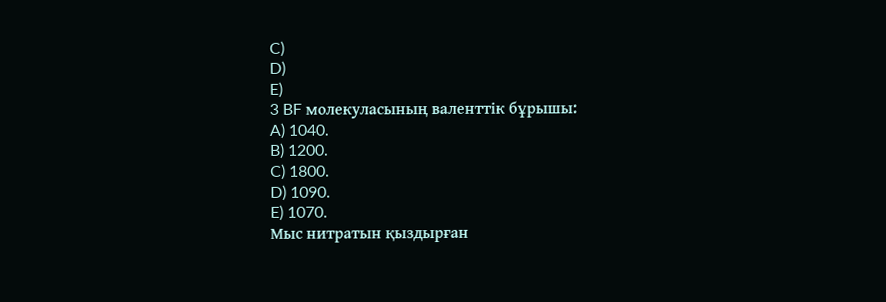C)
D)
E)
3 BF молекуласының валенттік бұрышы:
A) 1040.
B) 1200.
C) 1800.
D) 1090.
E) 1070.
Мыс нитратын қыздырған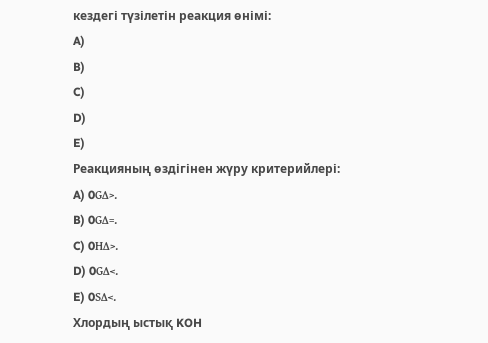кездегі түзілетін реакция өнімі:
A)
B)
C)
D)
E)
Реакцияның өздігінен жүру критерийлері:
A) 0GΔ>.
B) 0GΔ=.
C) 0HΔ>.
D) 0GΔ<.
E) 0SΔ<.
Хлордың ыстық KOH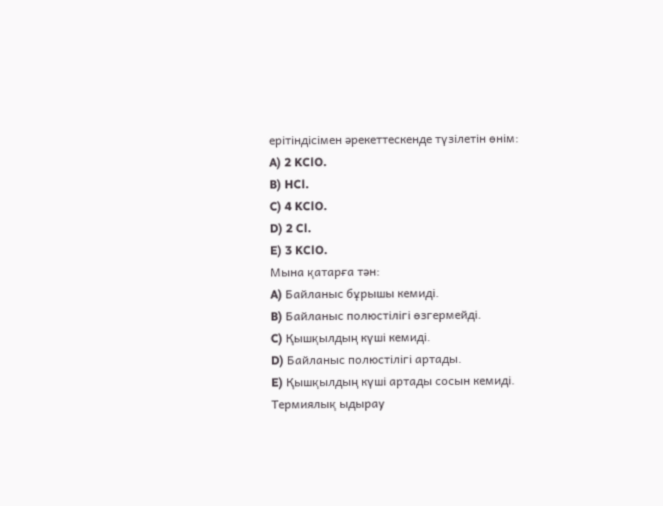ерітіндісімен әрекеттескенде түзілетін өнім:
A) 2 KClO.
B) HCl.
C) 4 KClO.
D) 2 Cl.
E) 3 KClO.
Мына қатарға тән:
A) Байланыс бұрышы кемиді.
B) Байланыс полюстілігі өзгермейді.
C) Қышқылдың күші кемиді.
D) Байланыс полюстілігі артады.
E) Қышқылдың күші артады сосын кемиді.
Термиялық ыдырау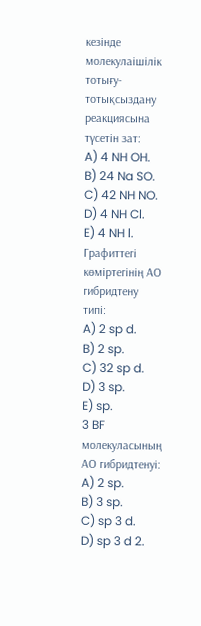кезінде молекулаішілік тотығу-тотықсыздану реакциясына түсетін зат:
A) 4 NH OH.
B) 24 Na SO.
C) 42 NH NO.
D) 4 NH Cl.
E) 4 NH l.
Графиттегі көміртегінің АО гибридтену типі:
A) 2 sp d.
B) 2 sp.
C) 32 sp d.
D) 3 sp.
E) sp.
3 BF молекуласының АО гибридтенуі:
A) 2 sp.
B) 3 sp.
C) sp 3 d.
D) sp 3 d 2.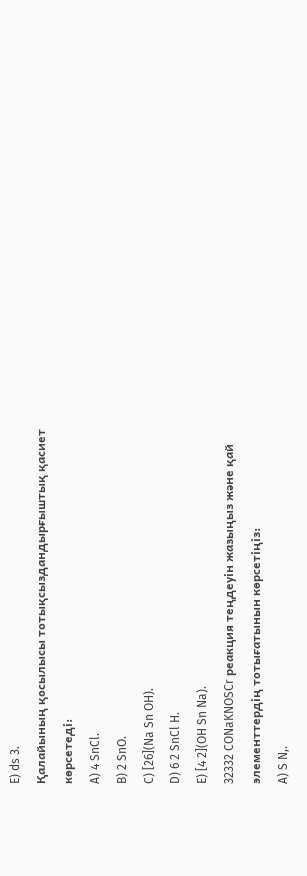E) ds 3.
Қалайының қосылысы тотықсыздандырғыштық қасиет көрсетеді:
A) 4 SnCl.
B) 2 SnO.
C) [26](Na Sn OH).
D) 6 2 SnCl H.
E) [4 2](OH Sn Na).
32332 CONaKNOSCr реакция теңдеуін жазыңыз және қай элементтердің тотығатынын көрсетіңіз:
A) S N,.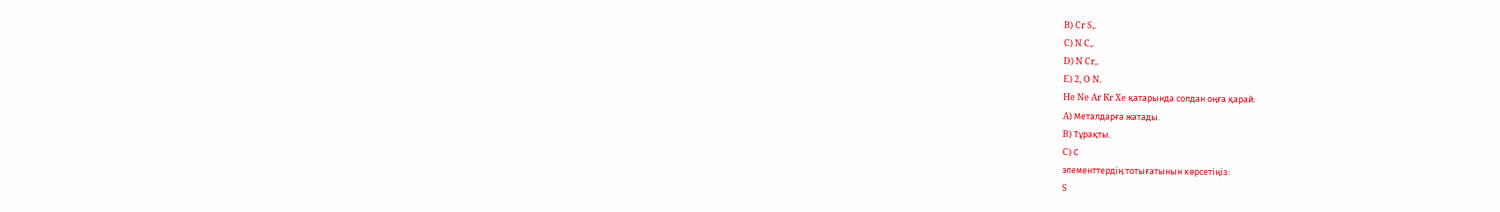B) Cr S,.
C) N C,.
D) N Cr,.
E) 2, O N.
He Ne Ar Kr Xe қатарында солдан оңға қарай:
A) Металдарға жатады.
B) Тұрақты.
C) С
элементтердің тотығатынын көрсетіңіз:
S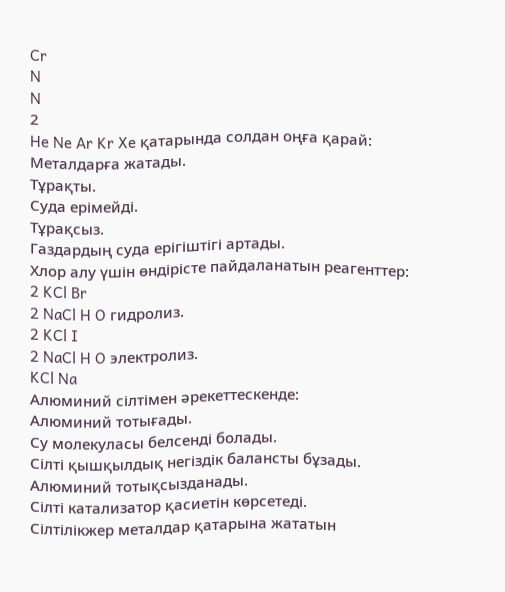Cr
N
N
2
He Ne Ar Kr Xe қатарында солдан оңға қарай:
Металдарға жатады.
Тұрақты.
Суда ерімейді.
Тұрақсыз.
Газдардың суда ерігіштігі артады.
Хлор алу үшін өндірісте пайдаланатын реагенттер:
2 KCl Br
2 NaCl H O гидролиз.
2 KCl I
2 NaCl H O электролиз.
KCl Na
Алюминий сілтімен әрекеттескенде:
Алюминий тотығады.
Су молекуласы белсенді болады.
Сілті қышқылдық негіздік балансты бұзады.
Алюминий тотықсызданады.
Сілті катализатор қасиетін көрсетеді.
Сілтілікжер металдар қатарына жататын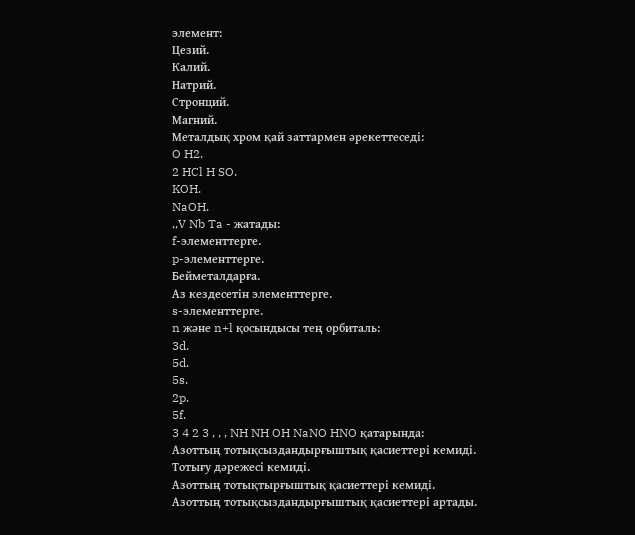элемент:
Цезий.
Калий.
Натрий.
Стронций.
Магний.
Металдық хром қай заттармен әрекеттеседі:
O H2.
2 HCl H SO.
KOH.
NaOH.
,,V Nb Ta - жатады:
f-элементтерге.
p-элементтерге.
Бейметалдарға.
Аз кездесетін элементтерге.
s-элементтерге.
n және n+l қосындысы тең орбиталь:
3d.
5d.
5s.
2p.
5f.
3 4 2 3 , , , NH NH OH NaNO HNO қатарында:
Азоттың тотықсыздандырғыштық қасиеттері кемиді.
Тотығу дәрежесі кемиді.
Азоттың тотықтырғыштық қасиеттері кемиді.
Азоттың тотықсыздандырғыштық қасиеттері артады.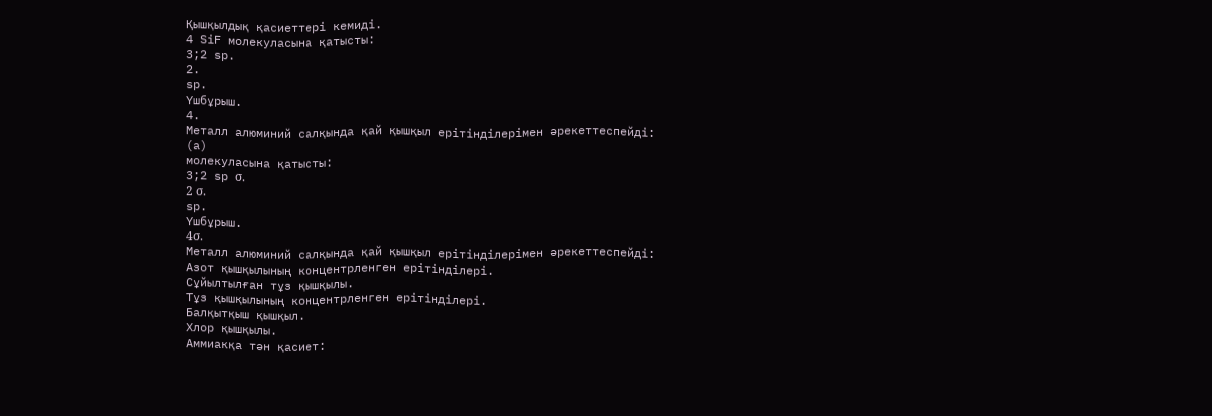Қышқылдық қасиеттері кемиді.
4 SiF молекуласына қатысты:
3;2 sp.
2.
sp.
Үшбұрыш.
4.
Металл алюминий салқында қай қышқыл ерітінділерімен әрекеттеспейді:
(a)
молекуласына қатысты:
3;2 sp σ.
2 σ.
sp.
Үшбұрыш.
4σ.
Металл алюминий салқында қай қышқыл ерітінділерімен әрекеттеспейді:
Азот қышқылының концентрленген ерітінділері.
Сұйылтылған тұз қышқылы.
Тұз қышқылының концентрленген ерітінділері.
Балқытқыш қышқыл.
Хлор қышқылы.
Аммиакқа тән қасиет: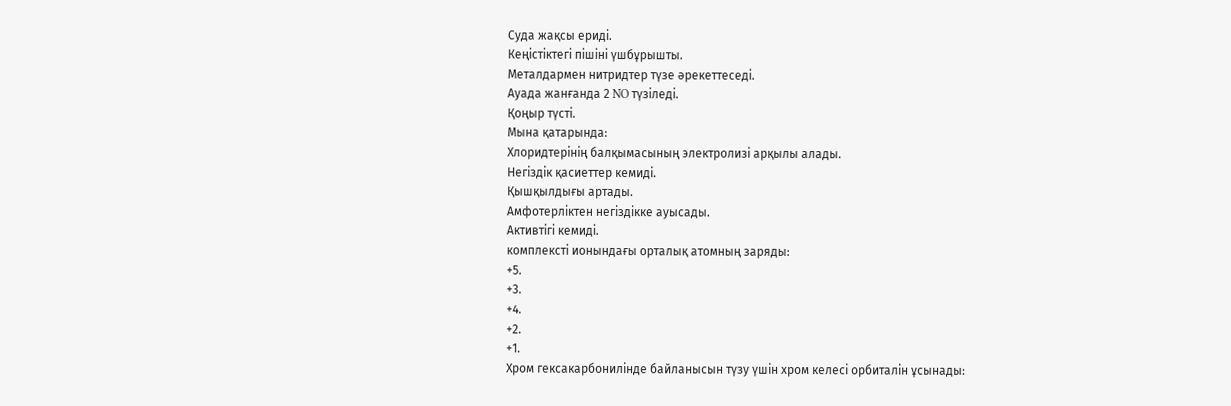Суда жақсы ериді.
Кеңістіктегі пішіні үшбұрышты.
Металдармен нитридтер түзе әрекеттеседі.
Ауада жанғанда 2 NO түзіледі.
Қоңыр түсті.
Мына қатарында:
Хлоридтерінің балқымасының электролизі арқылы алады.
Негіздік қасиеттер кемиді.
Қышқылдығы артады.
Амфотерліктен негіздікке ауысады.
Активтігі кемиді.
комплексті ионындағы орталық атомның заряды:
+5.
+3.
+4.
+2.
+1.
Хром гексакарбонилінде байланысын түзу үшін хром келесі орбиталін ұсынады: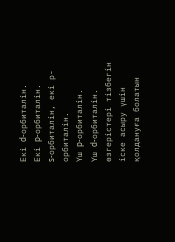Екі d-орбиталін.
Екі p-орбиталін.
s-орбиталін, екі р-орбиталін.
Үш p-орбиталін.
Үш d-орбиталін.
өзгерістері тізбегін іске асыру үшін қолдануға болатын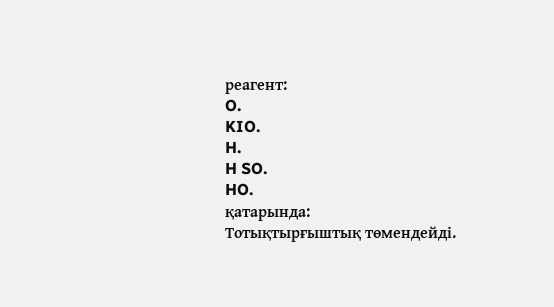реагент:
O.
KIO.
H.
H SO.
HO.
қатарында:
Тотықтырғыштық төмендейді.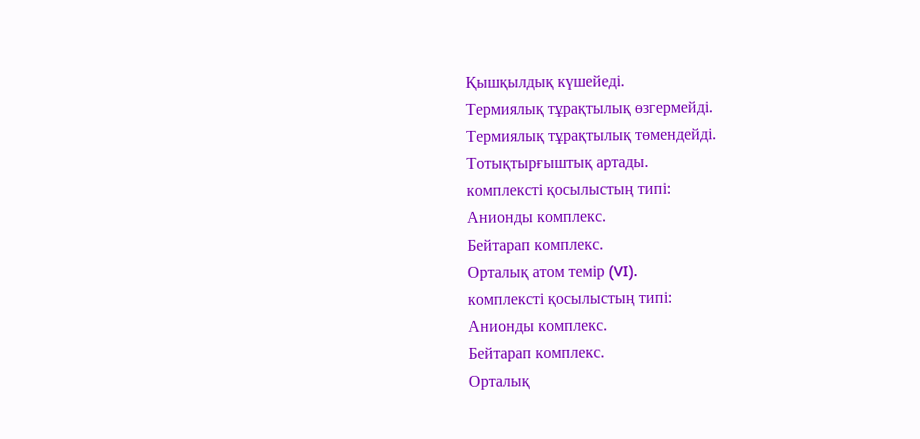Қышқылдық күшейеді.
Термиялық тұрақтылық өзгермейді.
Термиялық тұрақтылық төмендейді.
Тотықтырғыштық артады.
комплексті қосылыстың типі:
Анионды комплекс.
Бейтарап комплекс.
Орталық атом темір (VI).
комплексті қосылыстың типі:
Анионды комплекс.
Бейтарап комплекс.
Орталық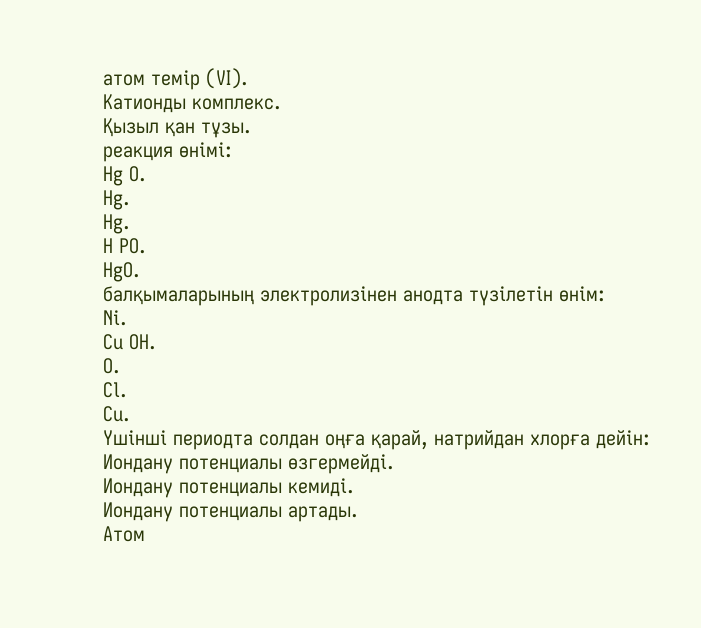атом темір (VI).
Катионды комплекс.
Қызыл қан тұзы.
реакция өнімі:
Hg O.
Hg.
Hg.
H PO.
HgO.
балқымаларының электролизінен анодта түзілетін өнім:
Ni.
Cu OH.
O.
Cl.
Cu.
Үшінші периодта солдан оңға қарай, натрийдан хлорға дейін:
Иондану потенциалы өзгермейді.
Иондану потенциалы кемиді.
Иондану потенциалы артады.
Атом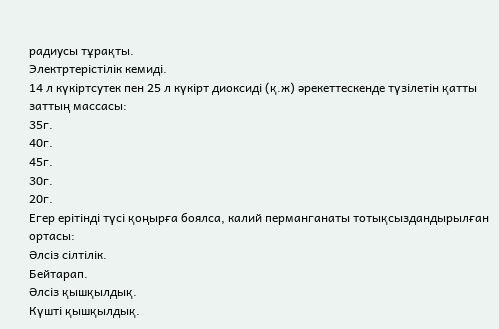радиусы тұрақты.
Электртерістілік кемиді.
14 л күкіртсутек пен 25 л күкірт диоксиді (қ.ж) әрекеттескенде түзілетін қатты заттың массасы:
35г.
40г.
45г.
30г.
20г.
Егер ерітінді түсі қоңырға боялса, калий перманганаты тотықсыздандырылған ортасы:
Әлсіз сілтілік.
Бейтарап.
Әлсіз қышқылдық.
Күшті қышқылдық.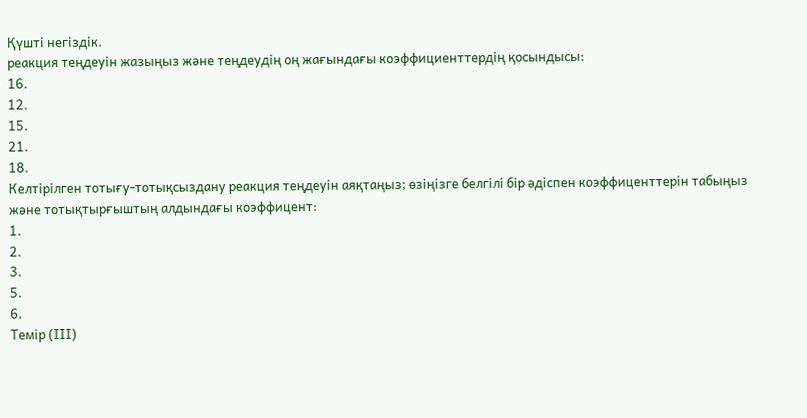Қүшті негіздік.
реакция теңдеуін жазыңыз және теңдеудің оң жағындағы коэффициенттердің қосындысы:
16.
12.
15.
21.
18.
Келтірілген тотығу-тотықсыздану реакция теңдеуін аяқтаңыз; өзіңізге белгілі бір әдіспен коэффиценттерін табыңыз және тотықтырғыштың алдындағы коэффицент:
1.
2.
3.
5.
6.
Темір (ІІІ)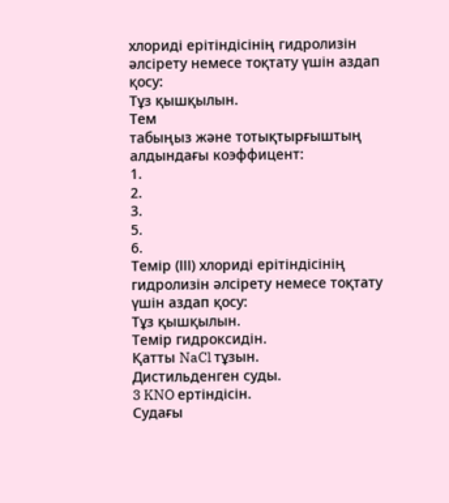хлориді ерітіндісінің гидролизін әлсірету немесе тоқтату үшін аздап қосу:
Тұз қышқылын.
Тем
табыңыз және тотықтырғыштың алдындағы коэффицент:
1.
2.
3.
5.
6.
Темір (ІІІ) хлориді ерітіндісінің гидролизін әлсірету немесе тоқтату үшін аздап қосу:
Тұз қышқылын.
Темір гидроксидін.
Қатты NaCl тұзын.
Дистильденген суды.
3 KNO ертіндісін.
Судағы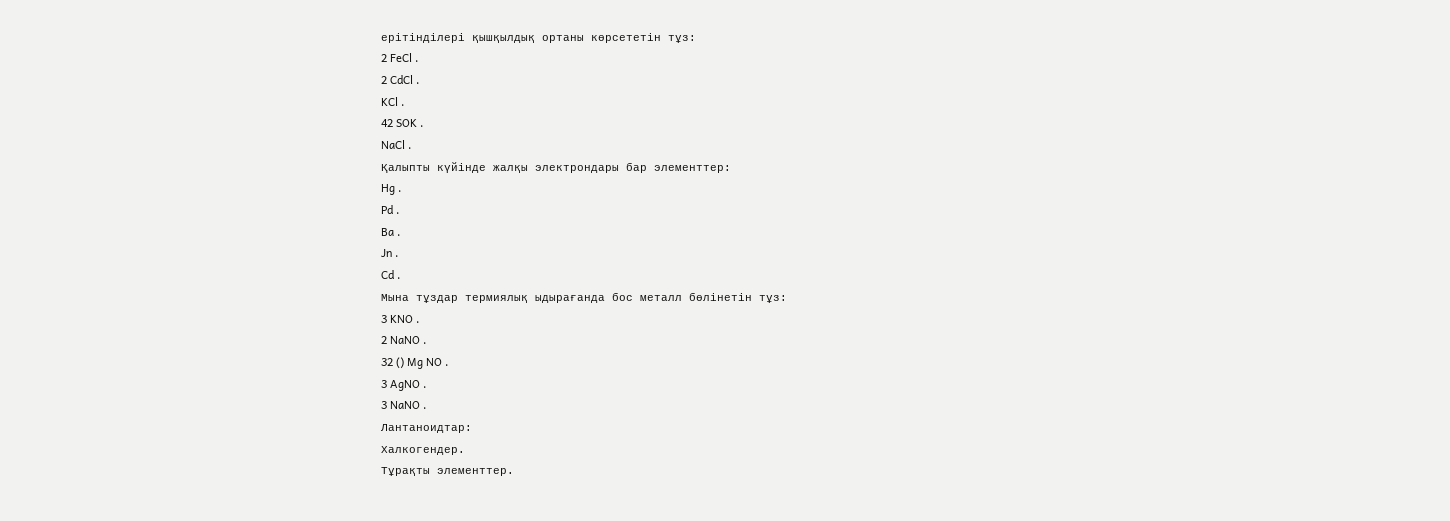ерітінділері қышқылдық ортаны көрсететін тұз:
2 FeCl .
2 CdCl .
KCl .
42 SOK .
NaCl .
Қалыпты күйінде жалқы электрондары бар элементтер:
Hg .
Pd .
Ba .
Jn .
Cd .
Мына тұздар термиялық ыдырағанда бос металл бөлінетін тұз:
3 KNO .
2 NaNO .
32 () Mg NO .
3 AgNO .
3 NaNO .
Лантаноидтар:
Халкогендер.
Тұрақты элементтер.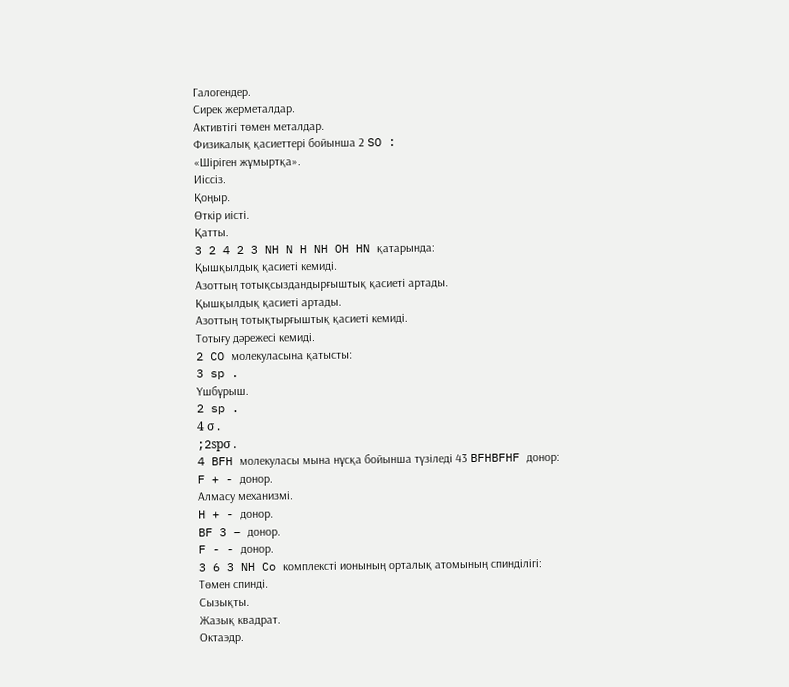Галогендер.
Сирек жерметалдар.
Активтігі төмен металдар.
Физикалық қасиеттері бойынша 2 SO :
«Шіріген жұмыртқа».
Иіссіз.
Қоңыр.
Өткір иісті.
Қатты.
3 2 4 2 3 NH N H NH OH HN қатарында:
Қышқылдық қасиеті кемиді.
Азоттың тотықсыздандырғыштық қасиеті артады.
Қышқылдық қасиеті артады.
Азоттың тотықтырғыштық қасиеті кемиді.
Тотығу дәрежесі кемиді.
2 CO молекуласына қатысты:
3 sp .
Үшбұрыш.
2 sp .
4 σ .
;2spσ .
4 BFH молекуласы мына нұсқа бойынша түзіледі 43 BFHBFHF донор:
F + - донор.
Алмасу механизмі.
H + - донор.
BF 3 – донор.
F - - донор.
3 6 3 NH Co комплексті ионының орталық атомының спинділігі:
Төмен спинді.
Сызықты.
Жазық квадрат.
Октаэдр.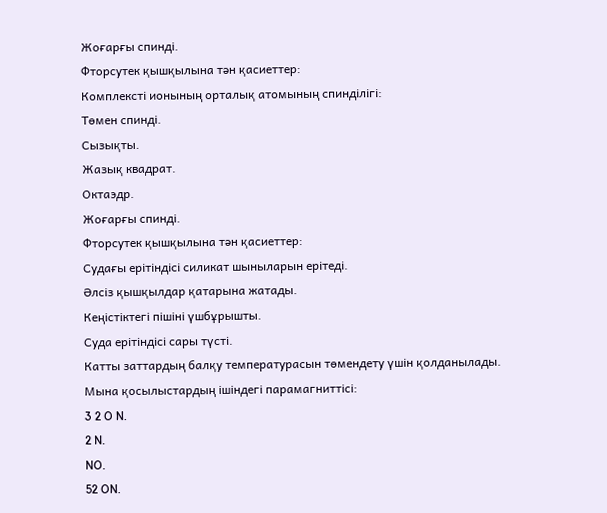Жоғарғы спинді.
Фторсутек қышқылына тән қасиеттер:
Комплексті ионының орталық атомының спинділігі:
Төмен спинді.
Сызықты.
Жазық квадрат.
Октаэдр.
Жоғарғы спинді.
Фторсутек қышқылына тән қасиеттер:
Судағы ерітіндісі силикат шыныларын ерітеді.
Әлсіз қышқылдар қатарына жатады.
Кеңістіктегі пішіні үшбұрышты.
Суда ерітіндісі сары түсті.
Катты заттардың балқу температурасын төмендету үшін қолданылады.
Мына қосылыстардың ішіндегі парамагниттісі:
3 2 O N.
2 N.
NO.
52 ON.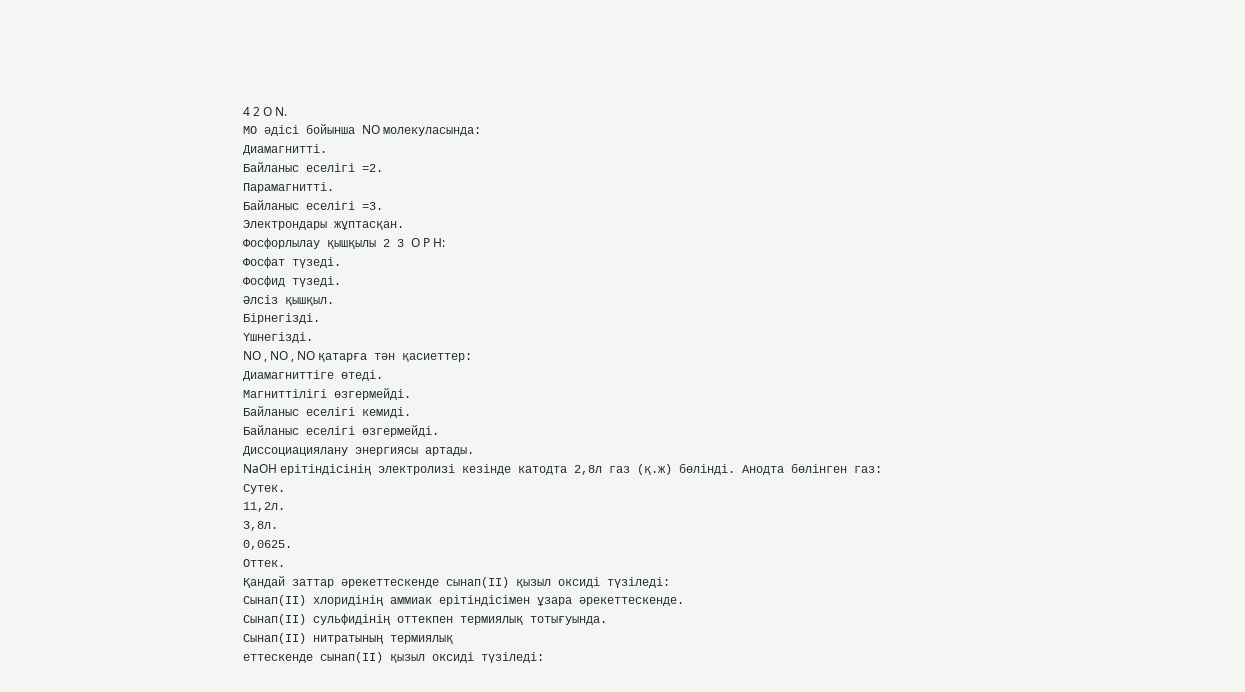4 2 O N.
МО әдісі бойынша NO молекуласында:
Диамагнитті.
Байланыс еселігі =2.
Парамагнитті.
Байланыс еселігі =3.
Электрондары жұптасқан.
Фосфорлылау қышқылы 2 3 O P H:
Фосфат түзеді.
Фосфид түзеді.
Әлсіз қышқыл.
Бірнегізді.
Үшнегізді.
NO , NO , NO қатарға тән қасиеттер:
Диамагниттіге өтеді.
Магниттілігі өзгермейді.
Байланыс еселігі кемиді.
Байланыс еселігі өзгермейді.
Диссоциациялану энергиясы артады.
NaOH ерітіндісінің электролизі кезінде катодта 2,8л газ (қ.ж) бөлінді. Анодта бөлінген газ:
Сутек.
11,2л.
3,8л.
0,0625.
Оттек.
Қандай заттар әрекеттескенде сынап(ІІ) қызыл оксиді түзіледі:
Сынап(ІІ) хлоридінің аммиак ерітіндісімен ұзара әрекеттескенде.
Сынап(ІІ) сульфидінің оттекпен термиялық тотығуында.
Сынап(ІІ) нитратының термиялық
еттескенде сынап(ІІ) қызыл оксиді түзіледі: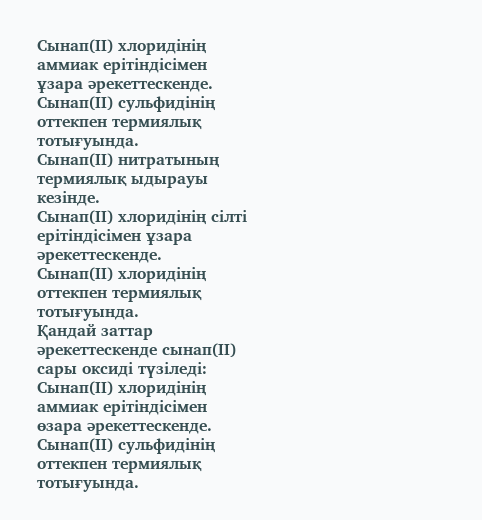Сынап(ІІ) хлоридінің аммиак ерітіндісімен ұзара әрекеттескенде.
Сынап(ІІ) сульфидінің оттекпен термиялық тотығуында.
Сынап(ІІ) нитратының термиялық ыдырауы кезінде.
Сынап(ІІ) хлоридінің сілті ерітіндісімен ұзара әрекеттескенде.
Сынап(ІІ) хлоридінің оттекпен термиялық тотығуында.
Қандай заттар әрекеттескенде сынап(ІІ) сары оксиді түзіледі:
Сынап(ІІ) хлоридінің аммиак ерітіндісімен өзара әрекеттескенде.
Сынап(ІІ) сульфидінің оттекпен термиялық тотығуында.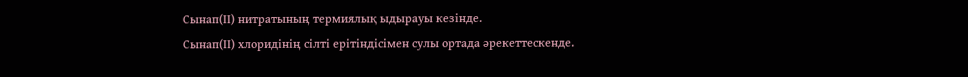Сынап(ІІ) нитратының термиялық ыдырауы кезінде.
Сынап(ІІ) хлоридінің сілті ерітіндісімен сулы ортада әрекеттескенде.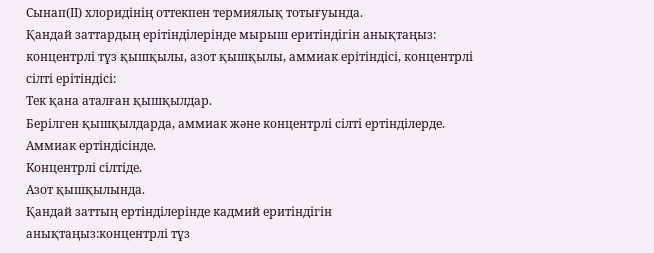Сынап(ІІ) хлоридінің оттекпен термиялық тотығуында.
Қандай заттардың ерітінділерінде мырыш еритіндігін анықтаңыз: концентрлі тұз қышқылы, азот қышқылы, аммиак ерітіндісі, концентрлі сілті ерітіндісі:
Тек қана аталған қышқылдар.
Берілген қышқылдарда, аммиак және концентрлі сілті ертінділерде.
Аммиак ертіндісінде.
Концентрлі сілтіде.
Азот қышқылында.
Қандай заттың ертінділерінде кадмий еритіндігін анықтаңыз:концентрлі тұз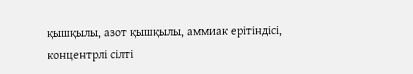қышқылы, азот қышқылы, аммиак ерітіндісі, концентрлі сілті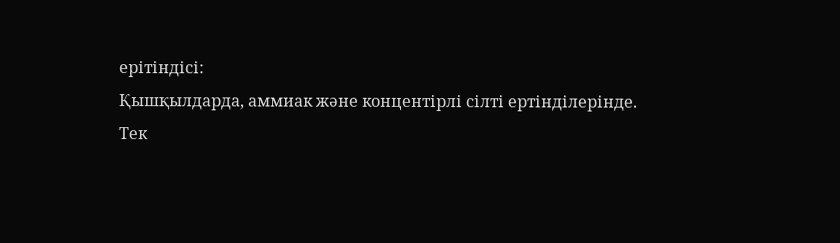ерітіндісі:
Қышқылдарда, аммиак және концентірлі сілті ертінділерінде.
Тек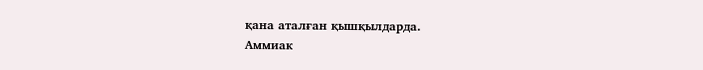қана аталған қышқылдарда.
Аммиак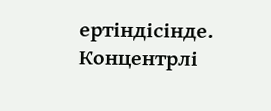ертіндісінде.
Концентрлі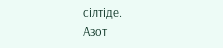сілтіде.
Азот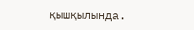қышқылында.